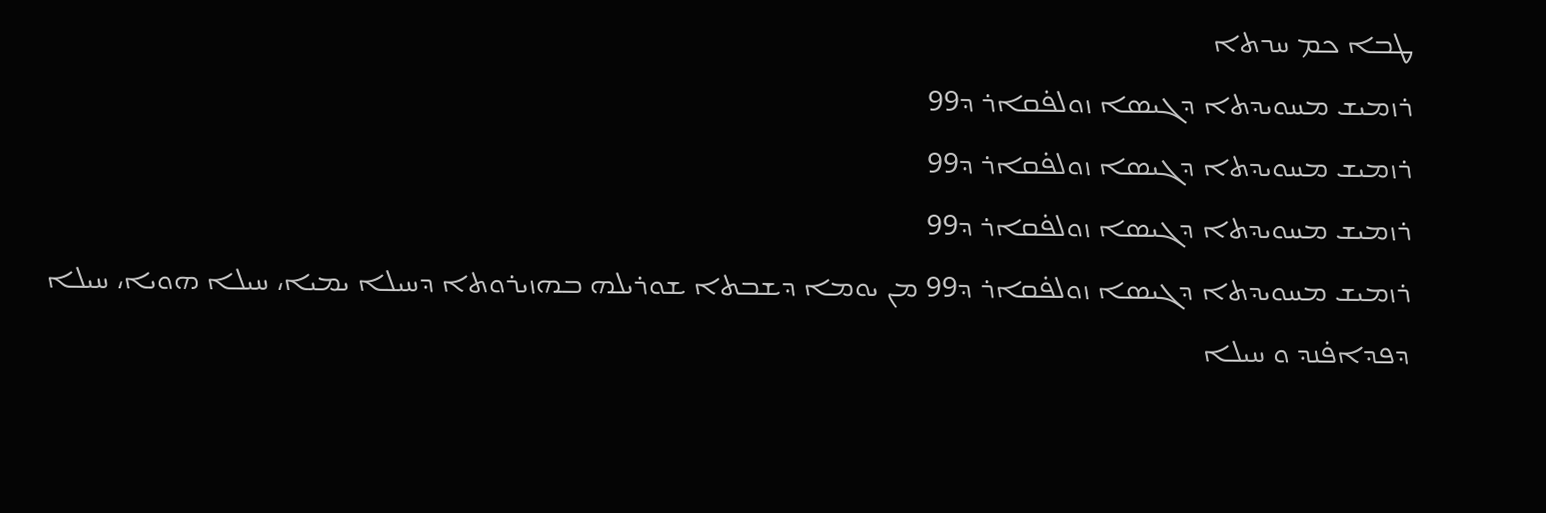ܛܒܐ ܟܡ ܚܖܬܐ
ܪܙܡܝܫ ܡܚܘܝܕܬܐ ܕܓܝܣܐ ܙܘܠܦ̇ܩܐܪ ܕ99
ܪܙܡܝܫ ܡܚܘܝܕܬܐ ܕܓܝܣܐ ܙܘܠܦ̇ܩܐܪ ܕ99
ܪܙܡܝܫ ܡܚܘܝܕܬܐ ܕܓܝܣܐ ܙܘܠܦ̇ܩܐܪ ܕ99
ܪܙܡܝܫ ܡܚܘܝܕܬܐ ܕܓܝܣܐ ܙܘܠܦ̇ܩܐܪ ܕ99 ܡܢ ܝܘܡܐ ܕܫܒܬܐ ܫܘܪܝܠܗ ܒܗܙܝܪܘܬܐ ܕܚܝܠܐ ܝܡܝܐ، ܚܝܠܐ ܗܘܝܐ، ܚܝܠܐ ܕܦܕܐܦ̇ܢܕ ܘ ܚܝܠܐ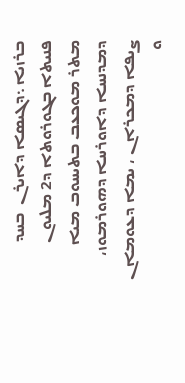ܒܪܙܝܐ ܆ܕܓܝܣܐ ܕܐܝܪܢ  ܒܚܕ ܦܢܝܬܐ ܒܓܘܪܘܬܐ ܕ2 ܡܠܝܘܢ ܡܬܪ ܡܘܟܥܒ ܒܬܝܚܘܒ ܡܝܐ ܕܡܕܢܚܐ ܕܐܘܪܚܐ ܕܗܘܪܡܘܙ، ܨܝܦܐ ܕܡܟܪܐܢ ، ܝܡܐ ܕܥܘܡܐܢ ܘ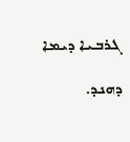ܓܪܒܝܐ ܕܝܡܐ ܕܗܢܕ.